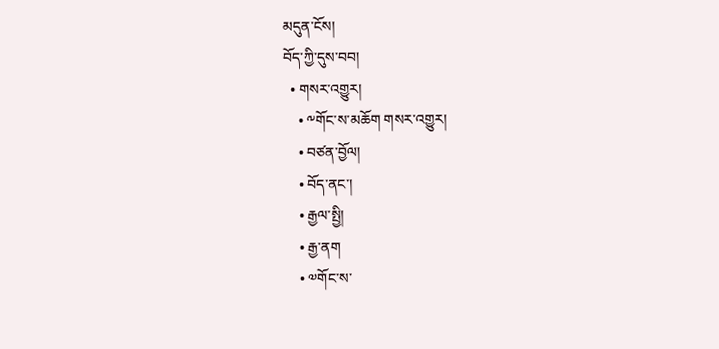མདུན་ངོས།
བོད་ཀྱི་དུས་བབ།
  • གསར་འགྱུར།
    • ༸གོང་ས་མཆོག གསར་འགྱུར།
    • བཙན་བྱོལ།
    • བོད་ནང་།
    • རྒྱལ་སྤྱི།
    • རྒྱ་ནག
    • ༧གོང་ས་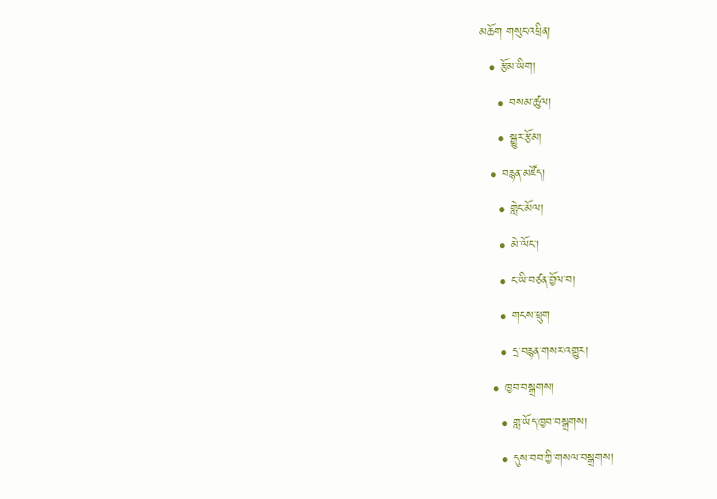མཆོག གསུང་འཕྲིན།
  • རྩོམ་ཡིག།
    • བསམ་ཚུལ།
    • སྒྱུར་རྩོམ།
  • བརྙན་མཛོད།
    • གླེང་མོལ།
    • མེ་ལོང་།
    • ང་ཡི་བཙན་བྱོལ་བ།
    • གངས་ཕྲུག
    • དྲ་བརྙན་གསར་འགྱུར།
  • ཁྱབ་བསྒྲགས།
    • གླ་ཡོད་ཁྱབ་བསྒྲགས།
    • དུས་བབ་ཀྱི་གསལ་བསྒྲགས།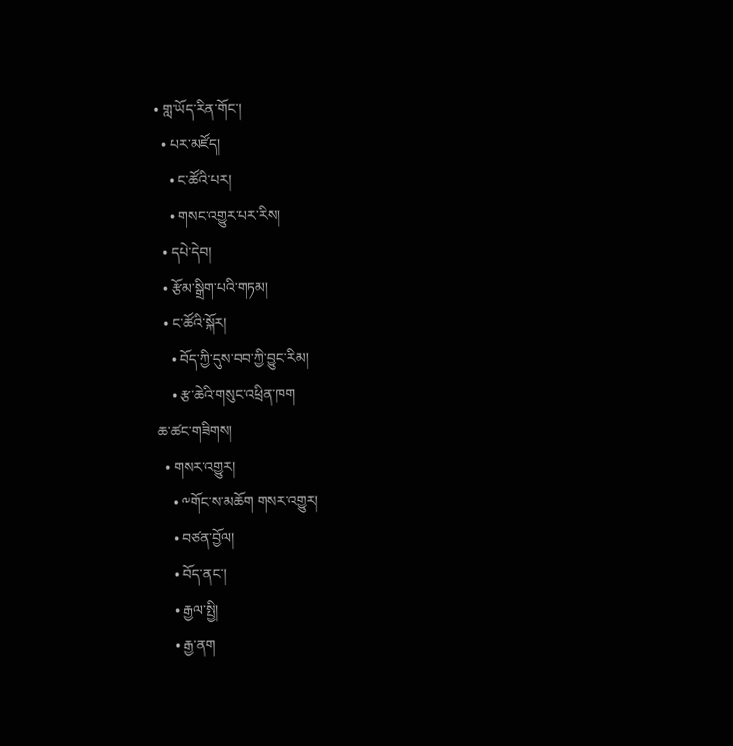• གླ་ཡོད་རིན་གོང་།
  • པར་མཛོད།
    • ང་ཚོའི་པར།
    • གསང་འགྱུར་པར་རིས།
  • དཔེ་དེབ།
  • རྩོམ་སྒྲིག་པའི་གཏམ།
  • ང་ཚོའི་སྐོར།
    • བོད་ཀྱི་དུས་བབ་ཀྱི་བྱུང་རིམ།
    • རྩ་ཆེའི་གསུང་འཕྲིན་ཁག
ཆ་ཚང་གཟིགས།
  • གསར་འགྱུར།
    • ༸གོང་ས་མཆོག གསར་འགྱུར།
    • བཙན་བྱོལ།
    • བོད་ནང་།
    • རྒྱལ་སྤྱི།
    • རྒྱ་ནག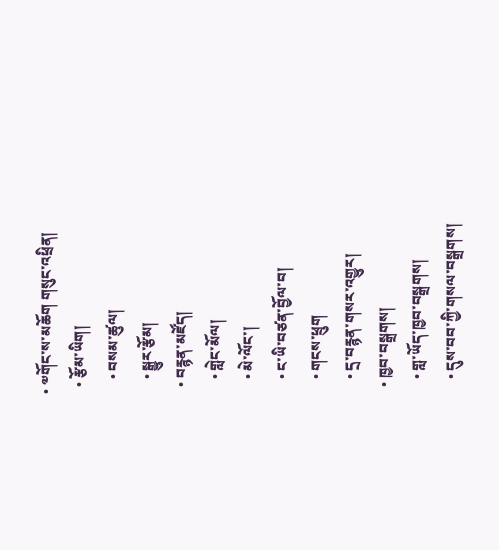• ༧གོང་ས་མཆོག གསུང་འཕྲིན།
  • རྩོམ་ཡིག།
    • བསམ་ཚུལ།
    • སྒྱུར་རྩོམ།
  • བརྙན་མཛོད།
    • གླེང་མོལ།
    • མེ་ལོང་།
    • ང་ཡི་བཙན་བྱོལ་བ།
    • གངས་ཕྲུག
    • དྲ་བརྙན་གསར་འགྱུར།
  • ཁྱབ་བསྒྲགས།
    • གླ་ཡོད་ཁྱབ་བསྒྲགས།
    • དུས་བབ་ཀྱི་གསལ་བསྒྲགས།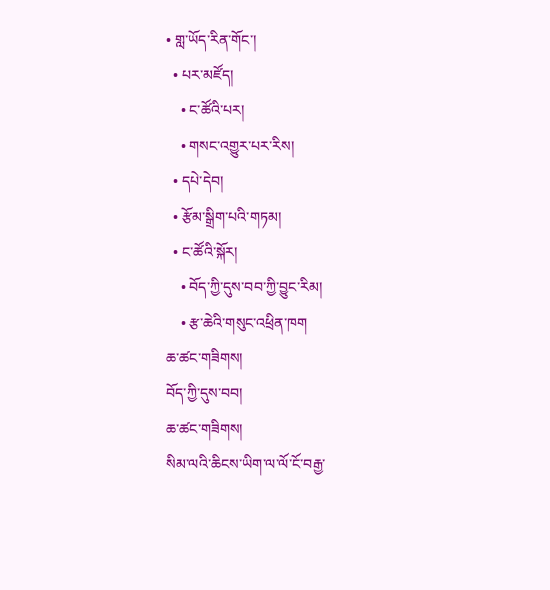• གླ་ཡོད་རིན་གོང་།
  • པར་མཛོད།
    • ང་ཚོའི་པར།
    • གསང་འགྱུར་པར་རིས།
  • དཔེ་དེབ།
  • རྩོམ་སྒྲིག་པའི་གཏམ།
  • ང་ཚོའི་སྐོར།
    • བོད་ཀྱི་དུས་བབ་ཀྱི་བྱུང་རིམ།
    • རྩ་ཆེའི་གསུང་འཕྲིན་ཁག
ཆ་ཚང་གཟིགས།
བོད་ཀྱི་དུས་བབ།
ཆ་ཚང་གཟིགས།
སིམ་ལའི་ཆིངས་ཡིག་ལ་ལོ་ངོ་བརྒྱ་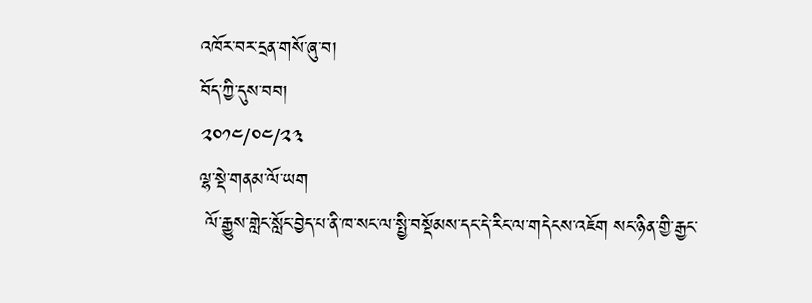འཁོར་བར་དྲན་གསོ་ཞུ་བ།
བོད་ཀྱི་དུས་བབ།
༢༠༡༤/༠༤/༢༣
ལྷ་སྡེ་གནམ་ལོ་ཡག
 ལོ་རྒྱུས་གླེང་སློང་བྱེད་པ་ནི་ཁ་སང་ལ་སྤྱི་བསྡོམས་དང་དེ་རིང་ལ་གདེངས་འཇོག སང་ཉིན་གྱི་རྒྱང་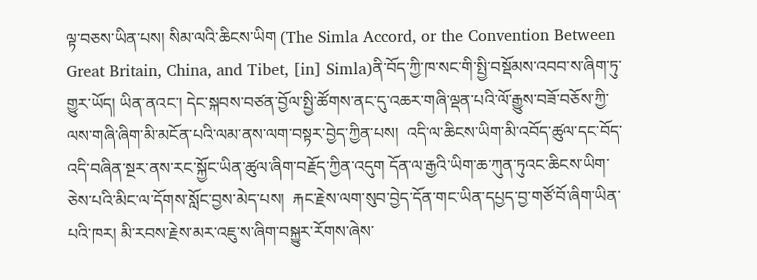ལྟ་བཅས་ཡིན་པས། སིམ་ལའི་ཆིངས་ཡིག (The Simla Accord, or the Convention Between Great Britain, China, and Tibet, [in] Simla)ནི་བོད་ཀྱི་ཁ་སང་གི་སྤྱི་བསྡོམས་འབབ་ས་ཞིག་ཏུ་གྱུར་ཡོད། ཡིན་ནའང་། དེང་སྐབས་བཙན་བྱོལ་སྤྱི་ཚོགས་ནང་དུ་འཆར་གཞི་ལྡན་པའི་ལོ་རྒྱུས་བཟོ་བཅོས་ཀྱི་ལས་གཞི་ཞིག་མི་མངོན་པའི་ལམ་ནས་ལག་བསྟར་བྱེད་ཀྱིན་པས།  འདི་ལ་ཆིངས་ཡིག་མི་འབོད་ཚུལ་དང་བོད་འདི་བཞིན་སྔར་ནས་རང་སྐྱོང་ཡིན་ཚུལ་ཞིག་བརྗོད་ཀྱིན་འདུག དོན་ལ་རྒྱའི་ཡིག་ཆ་ཀུན་ཏུའང་ཆིངས་ཡིག་ཅེས་པའི་མིང་ལ་དོགས་སློང་བྱས་མེད་པས།  རྐང་རྗེས་ལག་སུབ་བྱེད་དོན་གང་ཡིན་དཔྱད་བྱ་གཙོ་བོ་ཞིག་ཡིན་པའི་ཁར། མི་རབས་རྗེས་མར་འཇུ་ས་ཞིག་བསྐྱུར་རོགས་ཞེས་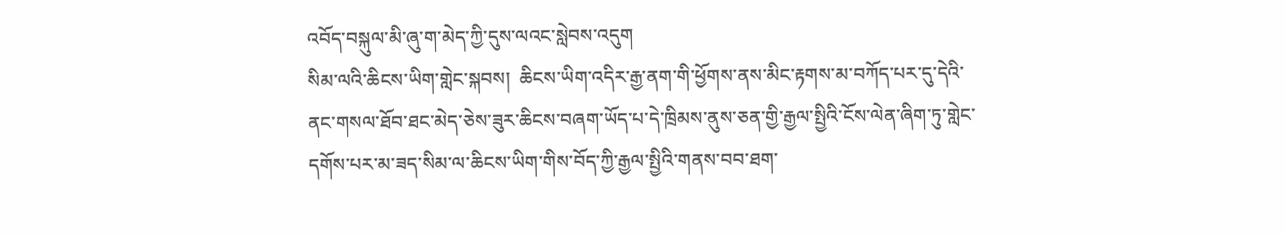འབོད་བསྐུལ་མི་ཞུ་ག་མེད་ཀྱི་དུས་ལའང་སླེབས་འདུག
སིམ་ལའི་ཆིངས་ཡིག་གླེང་སྐབས།  ཆིངས་ཡིག་འདིར་རྒྱ་ནག་གི་ཕྱོགས་ནས་མིང་རྟགས་མ་བཀོད་པར་དུ་དེའི་ནང་གསལ་ཐོབ་ཐང་མེད་ཅེས་ཟུར་ཆིངས་བཞག་ཡོད་པ་དེ་ཁྲིམས་ནུས་ཅན་གྱི་རྒྱལ་སྤྱིའི་ངོས་ལེན་ཞིག་ཏུ་གླེང་དགོས་པར་མ་ཟད་སིམ་ལ་ཆིངས་ཡིག་གིས་བོད་ཀྱི་རྒྱལ་སྤྱིའི་གནས་བབ་ཐག་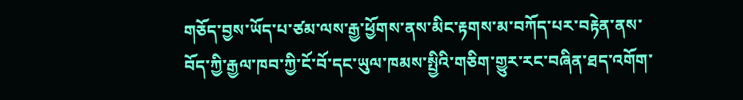གཅོད་བྱས་ཡོད་པ་ཙམ་ལས་རྒྱ་ཕྱོགས་ནས་མིང་རྟགས་མ་བཀོད་པར་བརྟེན་ནས་བོད་ཀྱི་རྒྱལ་ཁབ་ཀྱི་ངོ་བོ་དང་ཡུལ་ཁམས་སྤྱིའི་གཅིག་གྱུར་རང་བཞིན་ཐད་འགོག་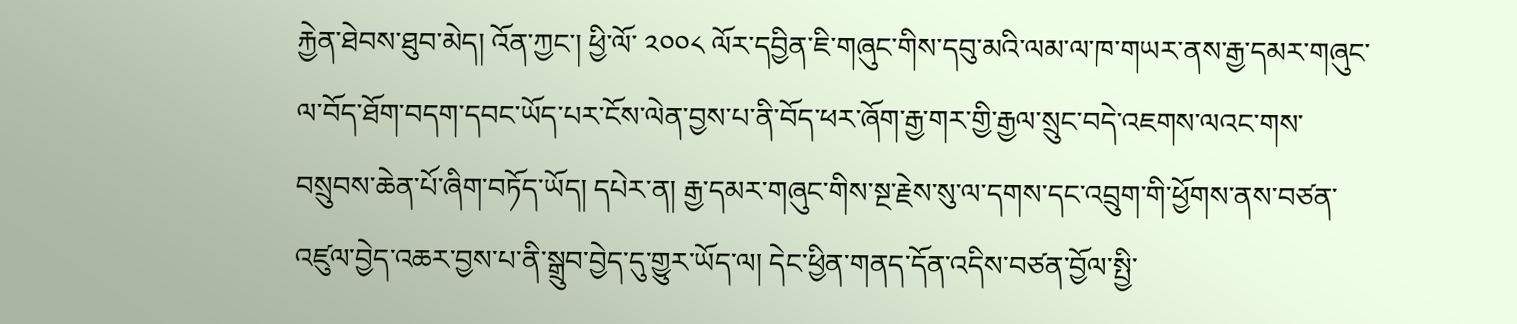རྐྱེན་ཐེབས་ཐུབ་མེད། འོན་ཀྱང་། ཕྱི་ལོ་ ༢༠༠༨ ལོར་དབྱིན་ཇི་གཞུང་གིས་དབུ་མའི་ལམ་ལ་ཁ་གཡར་ནས་རྒྱ་དམར་གཞུང་ལ་བོད་ཐོག་བདག་དབང་ཡོད་པར་ངོས་ལེན་བྱས་པ་ནི་བོད་ཕར་ཞོག་རྒྱ་གར་གྱི་རྒྱལ་སྲུང་བདེ་འཇགས་ལའང་གས་བསྲུབས་ཆེན་པོ་ཞིག་བཏོད་ཡོད། དཔེར་ན། རྒྱ་དམར་གཞུང་གིས་སྔ་རྗེས་སུ་ལ་དགས་དང་འབྲུག་གི་ཕྱོགས་ནས་བཙན་འཛུལ་བྱེད་འཆར་བྱས་པ་ནི་སྒྲུབ་བྱེད་དུ་གྱུར་ཡོད་ལ། དེང་ཕྱིན་གནད་དོན་འདིས་བཙན་བྱོལ་སྤྱི་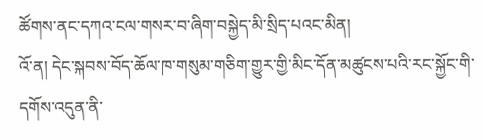ཚོགས་ནང་དཀའ་ངལ་གསར་བ་ཞིག་བསྐྱེད་མི་སྲིད་པའང་མིན།
འོ་ན། དེང་སྐབས་བོད་ཆོལ་ཁ་གསུམ་གཅིག་གྱུར་གྱི་མིང་དོན་མཚུངས་པའི་རང་སྐྱོང་གི་དགོས་འདུན་ནི་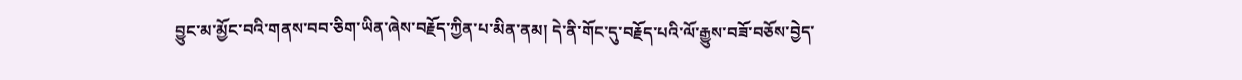བྱུང་མ་མྱོང་བའི་གནས་བབ་ཅིག་ཡིན་ཞེས་བརྗོད་ཀྱིན་པ་མིན་ནམ། དེ་ནི་གོང་དུ་བརྗོད་པའི་ལོ་རྒྱུས་བཟོ་བཅོས་བྱེད་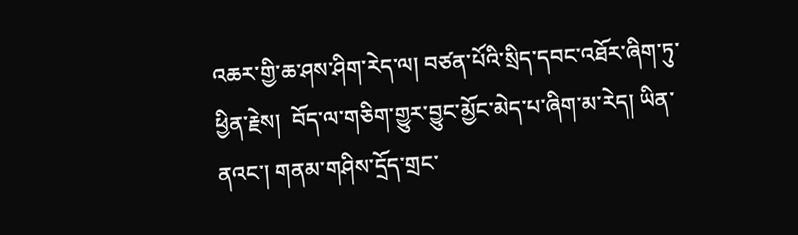འཆར་གྱི་ཆ་ཤས་ཤིག་རེད་ལ། བཙན་པོའི་སྲིད་དབང་འཐོར་ཞིག་ཏུ་ཕྱིན་རྗེས།  བོད་ལ་གཅིག་གྱུར་བྱུང་མྱོང་མེད་པ་ཞིག་མ་རེད། ཡིན་ནའང་། གནམ་གཤིས་དྲོད་གྲང་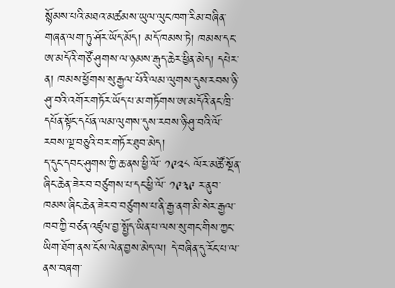སྙོམས་པའི་མཐའ་མཚམས་ཡུལ་ལུང་ཁག་རིམ་བཞིན་གཞན་ལག་ཏུ་ཤོར་ཡོད་མོད། མདོ་ཁམས་ཏེ། ཁམས་དང་ཨ་མདོའི་གཙོ་ཤུགས་ལ་ཉམས་རྒུད་ཆེར་ཕྱིན་མེད། དཔེར་ན། ཁམས་ཕྱོགས་སུ་རྒྱལ་པོའི་ལམ་ལུགས་དུས་རབས་ཉི་ཤུ་བའི་འགོར་གཏོར་ཡོད་པ་མ་གཏོགས་ཨ་མདོའི་ནང་ཁྲི་དཔོན་སྟོང་དཔོན་ལམ་ལུགས་དུས་རབས་ཉི་ཤུ་བའི་ལོ་རབས་ལྔ་བཅུའི་བར་གཏོར་ཐུབ་མེད།
ད་དུང་དབང་ཤུགས་ཀྱི་ཆ་ནས་ཕྱི་ལོ་ ༡༩༢༨ ལོར་མཚོ་སྔོན་ཞིང་ཆེན་ཟེར་བ་བཙུགས་པ་དང་ཕྱི་ལོ་ ༡༩༣༩ ར་ནུབ་ཁམས་ཞིང་ཆེན་ཟེར་བ་བཙུགས་པ་ནི་རྒྱ་ནག་མི་སེར་རྒྱལ་ཁབ་ཀྱི་བཙན་འཛུལ་བྱ་སྤྱོད་ཡིན་པ་ལས་སུ་གང་གིས་ཀྱང་ཡིག་ཐོག་ནས་ངོས་ལེན་བྱས་མེད་ལ། དེ་བཞིན་དུ་རོང་པ་ལ་ནས་བཞག་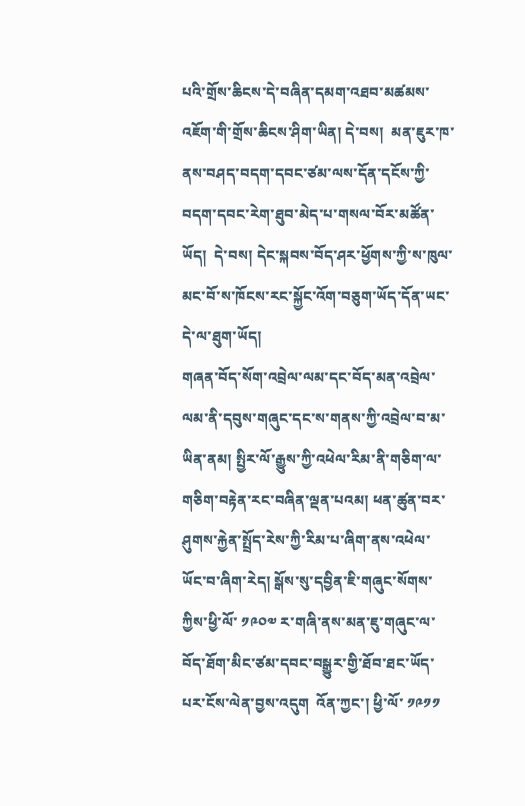པའི་གྲོས་ཆིངས་དེ་བཞིན་དམག་འཐབ་མཚམས་འཇོག་གི་གྲོས་ཆིངས་ཤིག་ཡིན། དེ་བས།  མན་ཇུར་ཁ་ནས་བཤད་བདག་དབང་ཙམ་ལས་དོན་དངོས་ཀྱི་བདག་དབང་རེག་ཐུབ་མེད་པ་གསལ་བོར་མཚོན་ཡོད།  དེ་བས། དེང་སྐབས་བོད་ཤར་ཕྱོགས་ཀྱི་ས་ཁུལ་མང་བོ་ས་ཁོངས་རང་སྐྱོང་འོག་བཅུག་ཡོད་དོན་ཡང་དེ་ལ་ཐུག་ཡོད།
གཞན་བོད་སོག་འབྲེལ་ལམ་དང་བོད་མན་འབྲེལ་ལམ་ནི་དབུས་གཞུང་དང་ས་གནས་ཀྱི་འབྲེལ་བ་མ་ཡིན་ནམ། སྤྱིར་ལོ་རྒྱུས་ཀྱི་འཕེལ་རིམ་ནི་གཅིག་ལ་གཅིག་བརྟེན་རང་བཞིན་ལྡན་པའམ། ཕན་ཚུན་བར་ཤུགས་རྐྱེན་སྤྲོད་རེས་ཀྱི་རིམ་པ་ཞིག་ནས་འཕེལ་ཡོང་བ་ཞིག་རེད། སྒོས་སུ་དབྱིན་ཇི་གཞུང་སོགས་ཀྱིས་ཕྱི་ལོ་ ༡༩༠༧ ར་གཞི་ནས་མན་ཇུ་གཞུང་ལ་བོད་ཐོག་མིང་ཙམ་དབང་བསྒྱུར་གྱི་ཐོབ་ཐང་ཡོད་པར་ངོས་ལེན་བྱས་འདུག  འོན་ཀྱང་། ཕྱི་ལོ་ ༡༩༡༡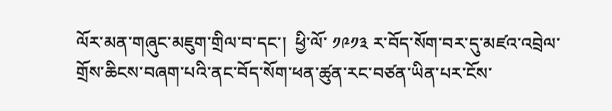ལོར་མན་གཞུང་མཇུག་གྲིལ་བ་དང་།  ཕྱི་ལོ་ ༡༩༡༣ ར་བོད་སོག་བར་དུ་མཛའ་འབྲེལ་གྲོས་ཆིངས་བཞག་པའི་ནང་བོད་སོག་ཕན་ཚུན་རང་བཙན་ཡིན་པར་ངོས་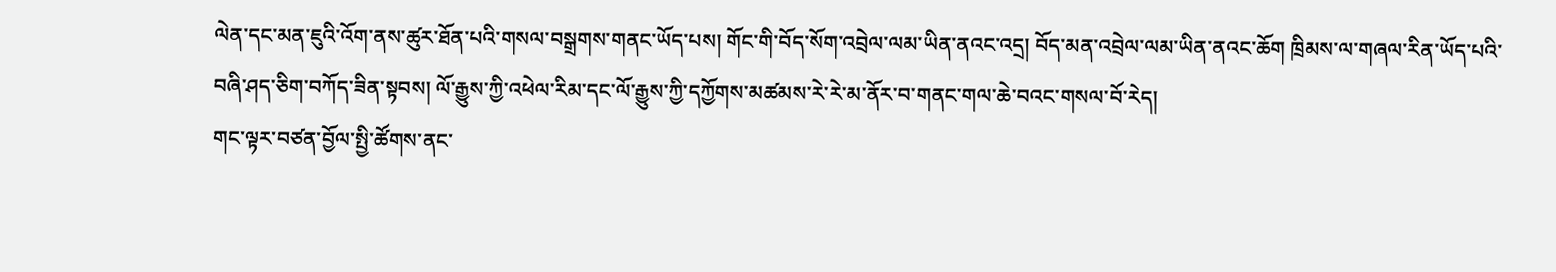ལེན་དང་མན་ཇུའི་འོག་ནས་ཚུར་ཐོན་པའི་གསལ་བསྒྲགས་གནང་ཡོད་པས། གོང་གི་བོད་སོག་འབྲེལ་ལམ་ཡིན་ནའང་འདྲ། བོད་མན་འབྲེལ་ལམ་ཡིན་ནའང་ཆོག ཁྲིམས་ལ་གཞལ་རིན་ཡོད་པའི་བཞི་ཤད་ཅིག་བཀོད་ཟིན་སྟབས། ལོ་རྒྱུས་ཀྱི་འཕེལ་རིམ་དང་ལོ་རྒྱུས་ཀྱི་དཀྱོགས་མཚམས་རེ་རེ་མ་ནོར་བ་གནང་གལ་ཆེ་བའང་གསལ་བོ་རེད།
གང་ལྟར་བཙན་བྱོལ་སྤྱི་ཚོགས་ནང་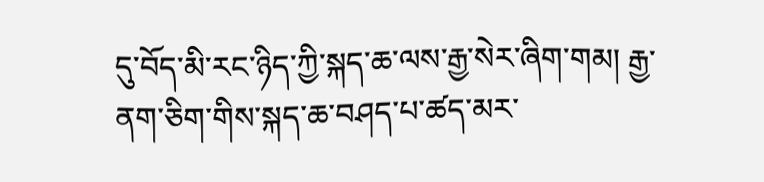དུ་བོད་མི་རང་ཉིད་ཀྱི་སྐད་ཆ་ལས་རྒྱ་སེར་ཞིག་གམ། རྒྱ་ནག་ཅིག་གིས་སྐད་ཆ་བཤད་པ་ཚད་མར་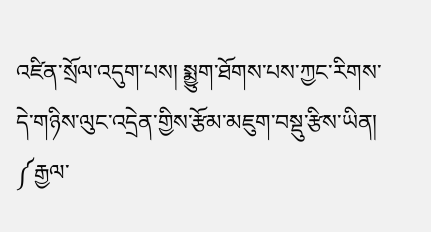འཛིན་སྲོལ་འདུག་པས། སྨྱུག་ཐོགས་པས་ཀྱང་རིགས་དེ་གཉིས་ལུང་འདྲེན་གྱིས་རྩོམ་མཇུག་བསྡུ་རྩིས་ཡིན། ༼རྒྱལ་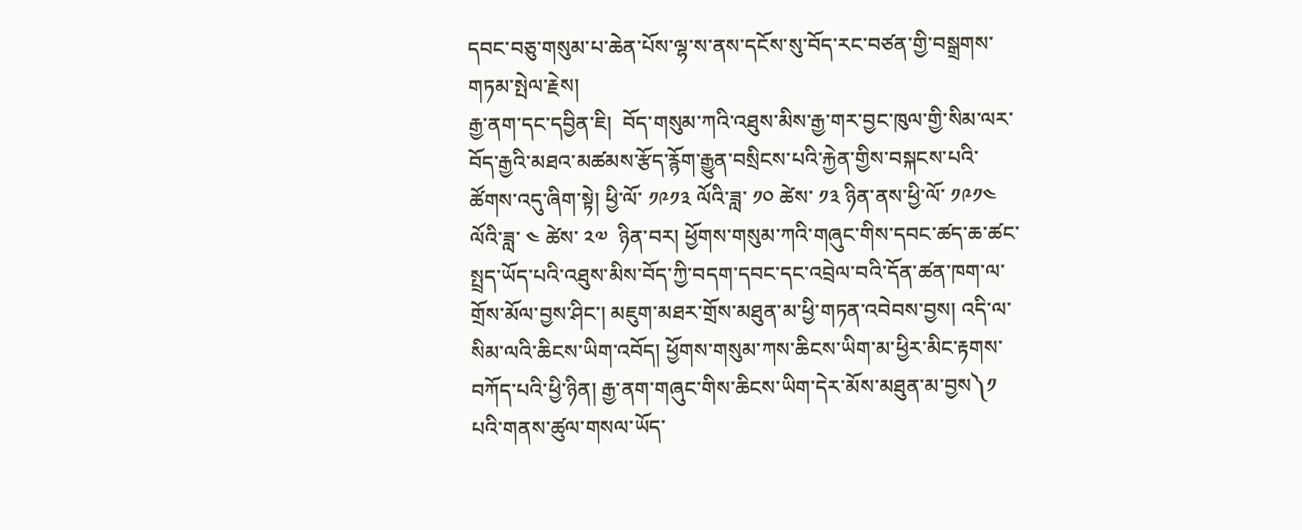དབང་བཅུ་གསུམ་པ་ཆེན་པོས་ལྷ་ས་ནས་དངོས་སུ་བོད་རང་བཙན་གྱི་བསྒྲགས་གཏམ་སྤེལ་རྗེས།
རྒྱ་ནག་དང་དབྱིན་ཇི།  བོད་གསུམ་ཀའི་འཐུས་མིས་རྒྱ་གར་བྱང་ཁུལ་གྱི་སིམ་ལར་བོད་རྒྱའི་མཐའ་མཚམས་རྩོད་རྙོག་རྒྱུན་བསྲིངས་པའི་རྐྱེན་གྱིས་བསྐངས་པའི་ཚོགས་འདུ་ཞིག་སྟེ། ཕྱི་ལོ་ ༡༩༡༣ ལོའི་ཟླ་ ༡༠ ཚེས་ ༡༣ ཉིན་ནས་ཕྱི་ལོ་ ༡༩༡༤ ལོའི་ཟླ་ ༤ ཚེས་ ༢༧  ཉིན་བར། ཕྱོགས་གསུམ་ཀའི་གཞུང་གིས་དབང་ཚད་ཆ་ཚང་སྤྲད་ཡོད་པའི་འཐུས་མིས་བོད་ཀྱི་བདག་དབང་དང་འབྲེལ་བའི་དོན་ཚན་ཁག་ལ་གྲོས་མོལ་བྱས་ཤིང་། མཇུག་མཐར་གྲོས་མཐུན་མ་ཕྱི་གཏན་འབེབས་བྱས། འདི་ལ་སིམ་ལའི་ཆིངས་ཡིག་འབོད། ཕྱོགས་གསུམ་ཀས་ཆིངས་ཡིག་མ་ཕྱིར་མིང་རྟགས་བཀོད་པའི་ཕྱི་ཉིན། རྒྱ་ནག་གཞུང་གིས་ཆིངས་ཡིག་དེར་མོས་མཐུན་མ་བྱས༽༡ པའི་གནས་ཚུལ་གསལ་ཡོད་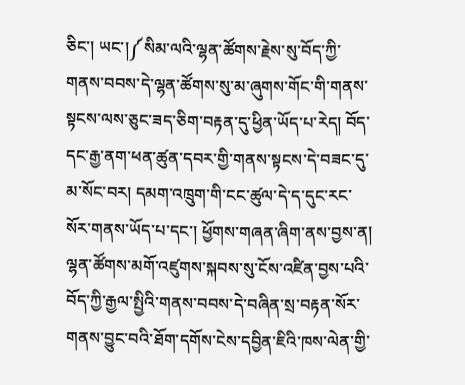ཅིང་། ཡང་།༼སིམ་ལའི་ལྷན་ཚོགས་རྗེས་སུ་བོད་ཀྱི་གནས་བབས་དེ་ལྷན་ཚོགས་སུ་མ་ཞུགས་གོང་གི་གནས་སྟངས་ལས་ཅུང་ཟད་ཅིག་བརྟན་དུ་ཕྱིན་ཡོད་པ་རེད། བོད་དང་རྒྱ་ནག་ཕན་ཚུན་དབར་གྱི་གནས་སྟངས་དེ་བཟང་དུ་མ་སོང་བར། དམག་འཁྲུག་གི་ངང་ཚུལ་དེ་ད་དུང་རང་སོར་གནས་ཡོད་པ་དང་། ཕྱོགས་གཞན་ཞིག་ནས་བྱས་ན། ལྷན་ཚོགས་མགོ་འཛུགས་སྐབས་སུ་ངོས་འཛིན་བྱས་པའི་བོད་ཀྱི་རྒྱལ་སྤྱིའི་གནས་བབས་དེ་བཞིན་སྲ་བརྟན་སོར་གནས་བྱུང་བའི་ཐོག་དགོས་ངེས་དབྱིན་ཇིའི་ཁས་ལེན་གྱི་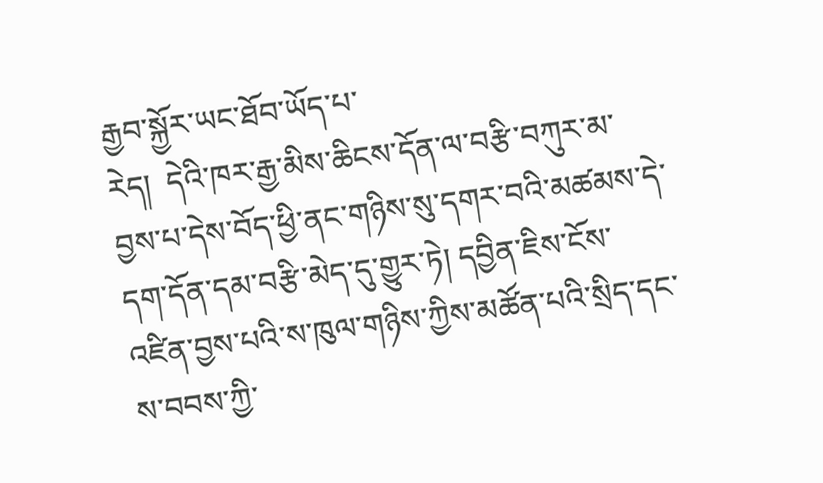རྒྱབ་སྐྱོར་ཡང་ཐོབ་ཡོད་པ་
རེད།  དེའི་ཁར་རྒྱ་མིས་ཆིངས་དོན་ལ་བརྩི་བཀུར་མ་བྱས་པ་དེས་བོད་ཕྱི་ནང་གཉིས་སུ་དགར་བའི་མཚམས་དེ་དག་དོན་དམ་བརྩི་མེད་དུ་གྱུར་ཏེ། དབྱིན་ཇིས་ངོས་འཛིན་བྱས་པའི་ས་ཁུལ་གཉིས་ཀྱིས་མཚོན་པའི་སྲིད་དང་ས་བབས་ཀྱི་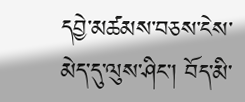དབྱེ་མཚམས་བཅས་ངེས་མེད་དུ་ལུས་ཤིང་། བོད་མི་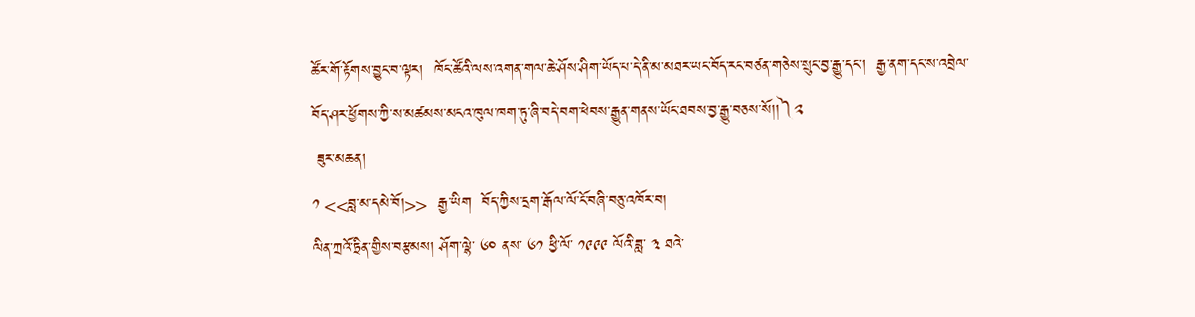ཚོར་གོ་རྟོགས་བྱུང་བ་ལྟར།  ཁོང་ཚོའི་ལས་འགན་གལ་ཆེ་ཤོས་ཤིག་ཡོད་པ་དེ་ནི་མ་མཐར་ཡང་བོད་རང་བཙན་གཅེས་སྲུང་བྱ་རྒྱུ་དང་།  རྒྱ་ནག་དང་ས་འབྲེལ་བོད་ཤར་ཕྱོགས་ཀྱི་ས་མཚམས་མངའ་ཁུལ་ཁག་ཏུ་ཞི་བདེ་བག་ཕེབས་རྒྱུན་གནས་ཡོང་ཐབས་བྱ་རྒྱུ་བཅས་སོ།།༽༢
 ཟུར་མཆན།
༡ <<བླ་མ་དམེ་བོ།>>  རྒྱ་ཡིག  བོད་ཀྱིས་དྲག་རྒོལ་ལོ་ངོ་བཞི་བཅུ་འཁོར་བ།
ལིན་ཀྲའོ་ཏྲིན་གྱིས་བརྩམས། ཤོག་ལྷེ་ ༦༠ ནས་ ༦༡ ཕྱི་ལོ་ ༡༩༩༩ ལོའི་ཟླ་ ༣ ཐའེ་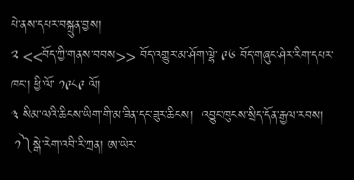པེ་ནས་དཔར་བསྐྲུན་བྱས།
༢ <<བོད་ཀྱི་གནས་བབས>> བོད་འགྱུར་མ་ཤོག་ལྷེ་ ༩༦ བོད་གཞུང་ཤེར་རིག་དཔར་ཁང་། ཕྱི་ལོ་ ༡༩༨༩ ལོ།
༣ སིམ་ལའི་ཆིངས་ཡིག་གི་མ་ཟིན་དང་ཟུར་ཆིངས།  འབྱུང་ཁུངས་སྲིད་དོན་རྒྱལ་རབས།
 ༡༽སྒེ་རེག་འབི་རི་ཀྲན། ཨ་ཡེར་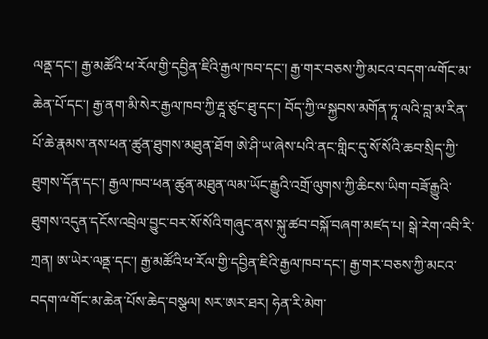ལནྡ་དང་། རྒྱ་མཚོའི་ཕ་རོལ་གྱི་དབྱིན་ཇིའི་རྒྱལ་ཁབ་དང་། རྒྱ་གར་བཅས་ཀྱི་མངའ་བདག་ྋགོང་མ་ཆེན་པོ་དང་། རྒྱ་ནག་མི་སེར་རྒྱལ་ཁབ་ཀྱི་རྡཱ་ཙུང་ཐུ་དང་། བོད་ཀྱི་ྋསྐྱབས་མགོན་ཏཱ་ལའི་བླ་མ་རིན་པོ་ཆེ་རྣམས་ནས་ཕན་ཚུན་ཐུགས་མཐུན་ཐོག ཨེ་ཤི་ཡ་ཞེས་པའི་ནང་གླིང་དུ་སོ་སོའི་ཆབ་སྲིད་ཀྱི་ཐུགས་དོན་དང་། རྒྱལ་ཁབ་ཕན་ཚུན་མཐུན་ལམ་ཡོང་རྒྱུའི་འགྲོ་ལུགས་ཀྱི་ཆིངས་ཡིག་བཟོ་རྒྱུའི་ཐུགས་འདུན་དངོས་འབྲེལ་བྱུང་བར་སོ་སོའི་གཞུང་ནས་སྐུ་ཚབ་བསྐོ་བཞག་མཛད་པ། སྒེ་རེག་འབི་རི་ཀྲན། ཨ་ཡེར་ལནྡ་དང་། རྒྱ་མཚོའི་ཕ་རོལ་གྱི་དབྱིན་ཇིའི་རྒྱལ་ཁབ་དང་། རྒྱ་གར་བཅས་ཀྱི་མངའ་བདག་ྋགོང་མ་ཆེན་པོས་ཆེད་བསྩལ། སར་ཨར་ཐར། ཧེན་རི་མེག་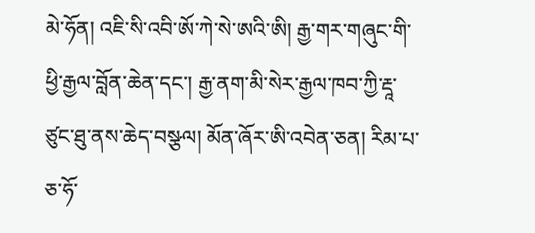མེ་ཧོན། འཇི་སི་འབི་ཨོ་ཀེ་སེ་ཨའི་ཨི། རྒྱ་གར་གཞུང་གི་ཕྱི་རྒྱལ་བློན་ཆེན་དང་། རྒྱ་ནག་མི་སེར་རྒྱལ་ཁབ་ཀྱི་རྡཱ་ཙུང་ཐུ་ནས་ཆེད་བསྩལ། མོན་ཞོར་ཨི་འབེན་ཅན། རིམ་པ་ཅ་ཧོ་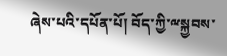ཞེས་པའི་དཔོན་པོ། བོད་ཀྱི་ྋསྐྱབས་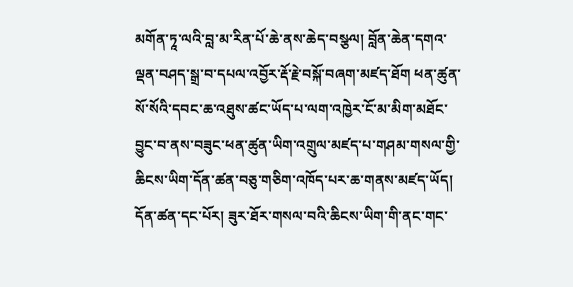མགོན་ཏཱ་ལའི་བླ་མ་རིན་པོ་ཆེ་ནས་ཆེད་བསྩལ། བློན་ཆེན་དགའ་ལྡན་བཤད་སྒྲ་བ་དཔལ་འབྱོར་རྡོ་རྗེ་བསྐོ་བཞག་མཛད་ཐོག ཕན་ཚུན་སོ་སོའི་དབང་ཆ་འཐུས་ཚང་ཡོད་པ་ལག་འཁྱེར་ངོ་མ་མིག་མཐོང་བྱུང་བ་ནས་བཟུང་ཕན་ཚུན་ཡིག་འགྲུལ་མཛད་པ་གཤམ་གསལ་གྱི་ཆིངས་ཡིག་དོན་ཚན་བཅུ་གཅིག་འཁོད་པར་ཆ་གནས་མཛད་ཡོད།
དོན་ཚན་དང་པོར། ཟུར་ཐོར་གསལ་བའི་ཆིངས་ཡིག་གི་ནང་གང་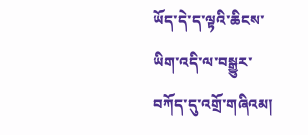ཡོད་དེ་ད་ལྟའི་ཆིངས་ཡིག་འདི་ལ་བསྒྱུར་བཀོད་དུ་འགྲོ་གཞིའམ།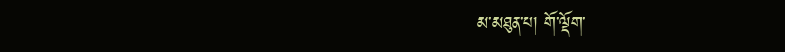མ་མཐུན་པ། གོ་ལྡོག་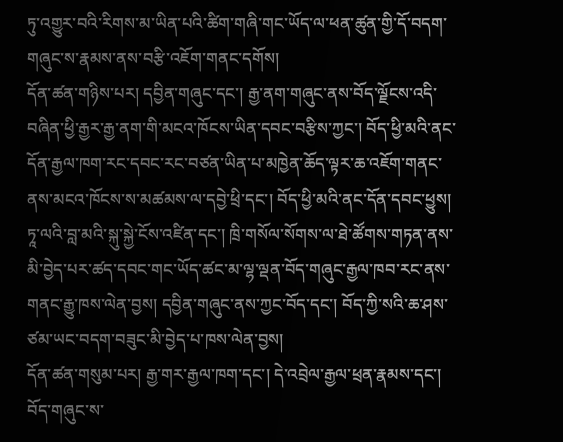ཏུ་འགྱུར་བའི་རིགས་མ་ཡིན་པའི་ཚིག་གཞི་གང་ཡོད་ལ་ཕན་ཚུན་གྱི་དོ་བདག་གཞུང་ས་རྣམས་ནས་བརྩི་འཇོག་གནང་དགོས།
དོན་ཚན་གཉིས་པར། དབྱིན་གཞུང་དང་། རྒྱ་ནག་གཞུང་ནས་བོད་ལྗོངས་འདི་བཞིན་ཕྱི་རྒྱར་རྒྱ་ནག་གི་མངའ་ཁོངས་ཡིན་དབང་བརྩིས་ཀྱང་། བོད་ཕྱི་མའི་ནང་དོན་རྒྱལ་ཁག་རང་དབང་རང་བཙན་ཡིན་པ་མཁྱེན་ཆོད་ལྟར་ཆ་འཇོག་གནང་ནས་མངའ་ཁོངས་ས་མཚམས་ལ་དབྱེ་ཕྲི་དང་། བོད་ཕྱི་མའི་ནང་དོན་དབང་ཕྱུས། ཏཱ་ལའི་བླ་མའི་སྐུ་སྐྱེ་ངོས་འཛིན་དང་། ཁྲི་གསོལ་སོགས་ལ་ཐེ་ཚོགས་གཏན་ནས་མི་བྱེད་པར་ཚད་དབང་གང་ཡོད་ཚང་མ་ལྷ་ལྡན་བོད་གཞུང་རྒྱལ་ཁབ་རང་ནས་གནང་རྒྱུ་ཁས་ལེན་བྱས། དབྱིན་གཞུང་ནས་ཀྱང་བོད་དང་། བོད་ཀྱི་སའི་ཆ་ཤས་ཙམ་ཡང་བདག་བཟུང་མི་བྱེད་པ་ཁས་ལེན་བྱས།
དོན་ཚན་གསུམ་པར། རྒྱ་གར་རྒྱལ་ཁག་དང་། དེ་འབྲེལ་རྒྱལ་ཕྲན་རྣམས་དང་། བོད་གཞུང་ས་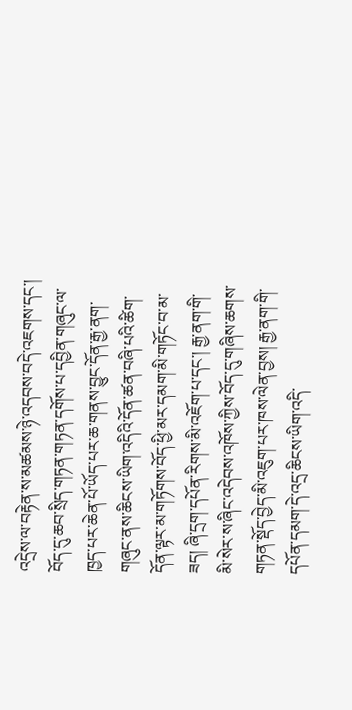འདྲེས་ལ་བརྟེན་ས་མཚམས་ཉེ་འདབས་བདེ་འཇགས་དང་། བོད་དུ་ཆབ་སྲིད་གཏན་གཏན་དགོས་པ་དབྱིན་གཞུང་ལ་ཁྱད་པར་ཆེན་པོ་ཡོད་པར་ཆ་གནས་བྱུང་དོན་རྒྱ་ནག་གཞུང་ནས་ཆིངས་ཡིག་འདིའི་དོན་ཚན་བཞི་པའི་ཚིག་དོན་ལྟར་མ་གཏོགས་བོད་ཕྱི་མར་དམག་མི་གཏོང་བ་མ་ཟད། ཞི་དྲག་དཔོན་རིགས་མི་འཇོག་པ་དང་། རྒྱ་ནག་གི་མི་སེར་ས་ཞིང་འདེབས་འཁོས་ཀྱིས་བོད་དུ་གཞིས་ཆགས་གཏན་སྡོད་བྱེད་མི་འཇུག་པར་ཁས་ལེན་བྱས། རྒྱ་ནག་གི་དཔོན་དམག་དེ་འདྲ་ཆིངས་ཡིག་འདི་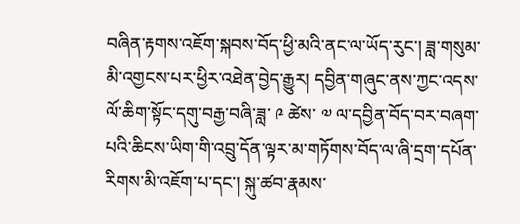བཞིན་རྟགས་འཇོག་སྐབས་བོད་ཕྱི་མའི་ནང་ལ་ཡོད་རུང་། ཟླ་གསུམ་མི་འགྱངས་པར་ཕྱིར་འཐེན་བྱེད་རྒྱུར། དབྱིན་གཞུང་ནས་ཀྱང་འདས་ལོ་ཆིག་སྟོང་དགུ་བརྒྱ་བཞི་ཟླ་ ༩ ཚེས་ ༧ ལ་དབྱིན་བོད་བར་བཞག་པའི་ཆིངས་ཡིག་གི་འབྲུ་དོན་ལྟར་མ་གཏོགས་བོད་ལ་ཞི་དྲག་དཔོན་རིགས་མི་འཇོག་པ་དང་། སྐུ་ཚབ་རྣམས་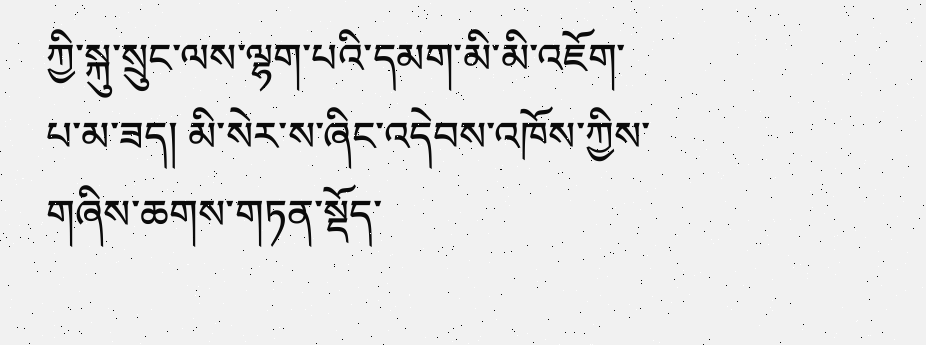ཀྱི་སྐུ་སྲུང་ལས་ལྷག་པའི་དམག་མི་མི་འཇོག་པ་མ་ཟད། མི་སེར་ས་ཞིང་འདེབས་འཁོས་ཀྱིས་གཞིས་ཆགས་གཏན་སྡོད་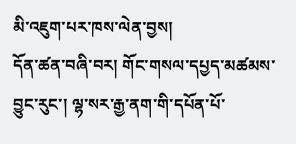མི་འཇུག་པར་ཁས་ལེན་བྱས།
དོན་ཚན་བཞི་བར། གོང་གསལ་དཔྱད་མཚམས་བྱུང་རུང་། ལྷ་སར་རྒྱ་ནག་གི་དཔོན་པོ་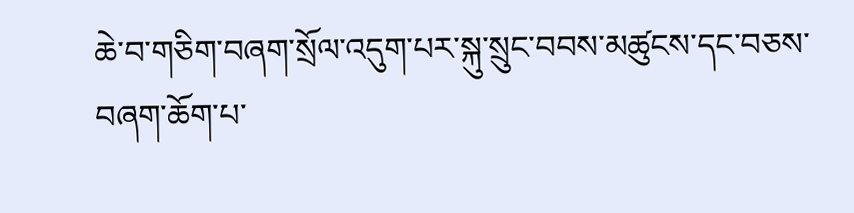ཆེ་བ་གཅིག་བཞག་སྲོལ་འདུག་པར་སྐུ་སྲུང་བབས་མཚུངས་དང་བཅས་བཞག་ཆོག་པ་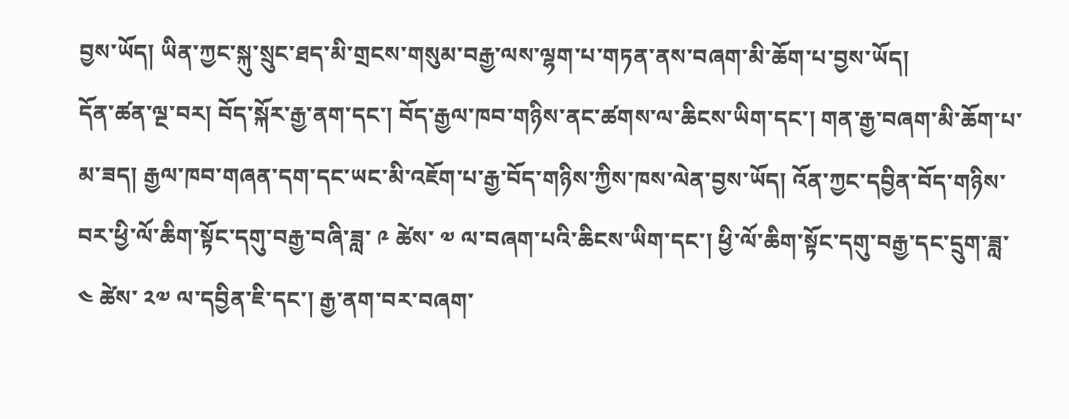བྱས་ཡོད། ཡིན་ཀྱང་སྐུ་སྲུང་ཐད་མི་གྲངས་གསུམ་བརྒྱ་ལས་ལྷག་པ་གཏན་ནས་བཞག་མི་ཆོག་པ་བྱས་ཡོད།
དོན་ཚན་ལྔ་བར། བོད་སྐོར་རྒྱ་ནག་དང་། བོད་རྒྱལ་ཁབ་གཉིས་ནང་ཚགས་ལ་ཆིངས་ཡིག་དང་། གན་རྒྱ་བཞག་མི་ཆོག་པ་མ་ཟད། རྒྱལ་ཁབ་གཞན་དག་དང་ཡང་མི་འཇོག་པ་རྒྱ་བོད་གཉིས་ཀྱིས་ཁས་ལེན་བྱས་ཡོད། འོན་ཀྱང་དབྱིན་བོད་གཉིས་བར་ཕྱི་ལོ་ཆིག་སྟོང་དགུ་བརྒྱ་བཞི་ཟླ་ ༩ ཚེས་ ༧ ལ་བཞག་པའི་ཆིངས་ཡིག་དང་། ཕྱི་ལོ་ཆིག་སྟོང་དགུ་བརྒྱ་དང་དྲུག་ཟླ་ ༤ ཚེས་ ༢༧ ལ་དབྱིན་ཇི་དང་། རྒྱ་ནག་བར་བཞག་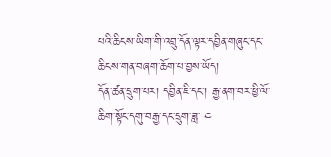པའི་ཆིངས་ཡིག་གི་འབྲུ་དོན་ལྟར་དབྱིན་གཞུང་དང་ཆིངས་གན་བཞག་ཆོག་པ་བྱས་ཡོད།
དོན་ཚན་དྲུག་པར། དབྱིན་ཇི་དང་། རྒྱ་ནག་བར་ཕྱི་ལོ་ཆིག་སྟོང་དགུ་བརྒྱ་དང་དྲུག་ཟླ་ ༤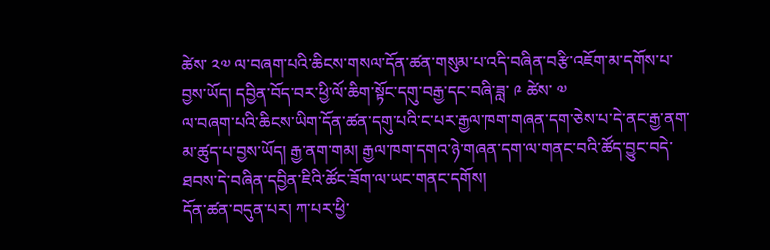ཚེས་ ༢༧ ལ་བཞག་པའི་ཆིངས་གསལ་དོན་ཚན་གསུམ་པ་འདི་བཞིན་བརྩི་འཇོག་མ་དགོས་པ་བྱས་ཡོད། དབྱིན་བོད་བར་ཕྱི་ལོ་ཆིག་སྟོང་དགུ་བརྒྱ་དང་བཞི་ཟླ་ ༩ ཚེས་ ༧
ལ་བཞག་པའི་ཆིངས་ཡིག་དོན་ཚན་དགུ་པའི་ང་པར་རྒྱལ་ཁག་གཞན་དག་ཅེས་པ་དེ་ནང་རྒྱ་ནག་མ་ཚུད་པ་བྱས་ཡོད། རྒྱ་ནག་གམ། རྒྱལ་ཁག་དགའ་ཉེ་གཞན་དག་ལ་གནང་བའི་ཚོད་བྱུང་བདེ་ཐབས་དེ་བཞིན་དབྱིན་ཇིའི་ཚོང་ཟོག་ལ་ཡང་གནང་དགོས།
དོན་ཚན་བདུན་པར། ཀ་པར་ཕྱི་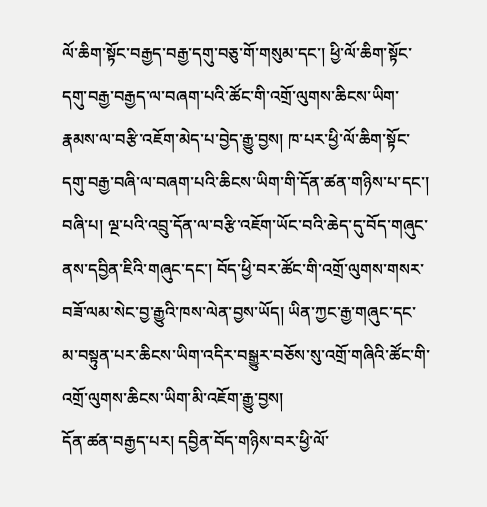ལོ་ཆིག་སྟོང་བརྒྱད་བརྒྱ་དགུ་བཅུ་གོ་གསུམ་དང་། ཕྱི་ལོ་ཆིག་སྟོང་དགུ་བརྒྱ་བརྒྱད་ལ་བཞག་པའི་ཚོང་གི་འགྲོ་ལུགས་ཆིངས་ཡིག་རྣམས་ལ་བརྩི་འཇོག་མེད་པ་བྱེད་རྒྱུ་བྱས། ཁ་པར་ཕྱི་ལོ་ཆིག་སྟོང་དགུ་བརྒྱ་བཞི་ལ་བཞག་པའི་ཆིངས་ཡིག་གི་དོན་ཚན་གཉིས་པ་དང་། བཞི་པ། ལྔ་པའི་འབྲུ་དོན་ལ་བརྩི་འཇོག་ཡོང་བའི་ཆེད་དུ་བོད་གཞུང་ནས་དབྱིན་ཇིའི་གཞུང་དང་། བོད་ཕྱི་བར་ཚོང་གི་འགྲོ་ལུགས་གསར་བཟོ་ལམ་སེང་བྱ་རྒྱུའི་ཁས་ལེན་བྱས་ཡོད། ཡིན་ཀྱང་རྒྱ་གཞུང་དང་མ་བསྟུན་པར་ཆིངས་ཡིག་འདིར་བསྒྱུར་བཅོས་སུ་འགྲོ་གཞིའི་ཚོང་གི་འགྲོ་ལུགས་ཆིངས་ཡིག་མི་འཇོག་རྒྱུ་བྱས།
དོན་ཚན་བརྒྱད་པར། དབྱིན་བོད་གཉིས་བར་ཕྱི་ལོ་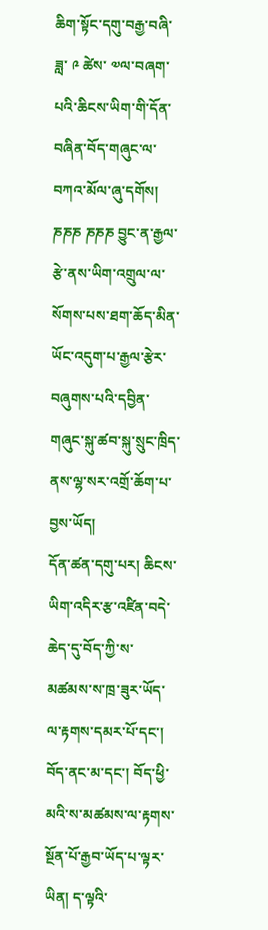ཆིག་སྟོང་དགུ་བརྒྱ་བཞི་ཟླ་ ༩ ཚེས་ ༧ལ་བཞག་པའི་ཆིངས་ཡིག་གི་དོན་བཞིན་བོད་གཞུང་ལ་བཀའ་མོལ་ཞུ་དགོས། ཎཎཎ ཎཎཎ བྱུང་ན་རྒྱལ་རྩེ་ནས་ཡིག་འགྲུལ་ལ་སོགས་པས་ཐག་ཆོད་མིན་ཡོང་འདུག་པ་རྒྱལ་རྩེར་བཞུགས་པའི་དབྱིན་གཞུང་སྐུ་ཚབ་སྐུ་སྲུང་ཁྲིད་ནས་ལྷ་སར་འགྲོ་ཆོག་པ་བྱས་ཡོད།
དོན་ཚན་དགུ་པར། ཆིངས་ཡིག་འདིར་རྩ་འཛིན་བདེ་ཆེད་དུ་བོད་ཀྱི་ས་མཚམས་ས་ཁྲ་ཟུར་ཡོད་ལ་རྟགས་དམར་པོ་དང་། བོད་ནང་མ་དང་། བོད་ཕྱི་མའི་ས་མཚམས་ལ་རྟགས་སྔོན་པོ་རྒྱབ་ཡོད་པ་ལྟར་ཡིན། ད་ལྟའི་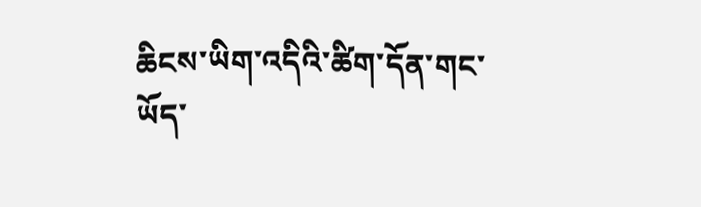ཆིངས་ཡིག་འདིའི་ཚིག་དོན་གང་ཡོད་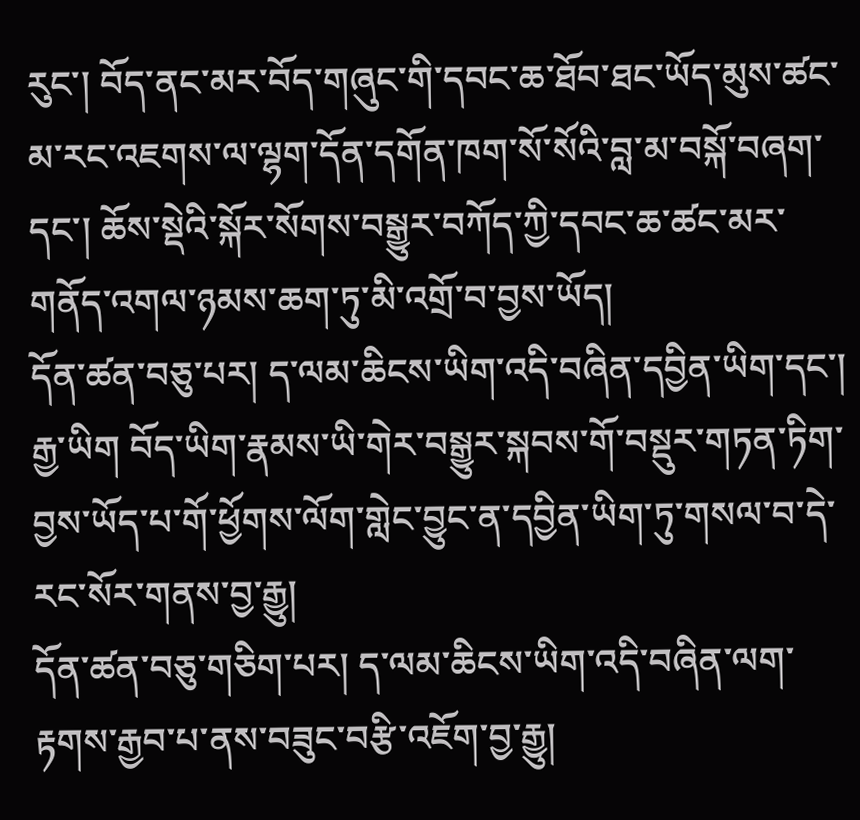རུང་། བོད་ནང་མར་བོད་གཞུང་གི་དབང་ཆ་ཐོབ་ཐང་ཡོད་མུས་ཚང་མ་རང་འཇགས་ལ་ལྷག་དོན་དགོན་ཁག་སོ་སོའི་བླ་མ་བསྐོ་བཞག་དང་། ཆོས་སྡེའི་སྐོར་སོགས་བསྒྱུར་བཀོད་ཀྱི་དབང་ཆ་ཚང་མར་གནོད་འགལ་ཉམས་ཆག་ཏུ་མི་འགྲོ་བ་བྱས་ཡོད།
དོན་ཚན་བཅུ་པར། ད་ལམ་ཆིངས་ཡིག་འདི་བཞིན་དབྱིན་ཡིག་དང་། རྒྱ་ཡིག བོད་ཡིག་རྣམས་ཡི་གེར་བསྒྱུར་སྐབས་གོ་བསྡུར་གཏན་ཏིག་བྱས་ཡོད་པ་གོ་ཕྱོགས་ལོག་གླེང་བྱུང་ན་དབྱིན་ཡིག་ཏུ་གསལ་བ་དེ་རང་སོར་གནས་བྱ་རྒྱུ།
དོན་ཚན་བཅུ་གཅིག་པར། ད་ལམ་ཆིངས་ཡིག་འདི་བཞིན་ལག་རྟགས་རྒྱབ་པ་ནས་བཟུང་བརྩི་འཇོག་བྱ་རྒྱུ།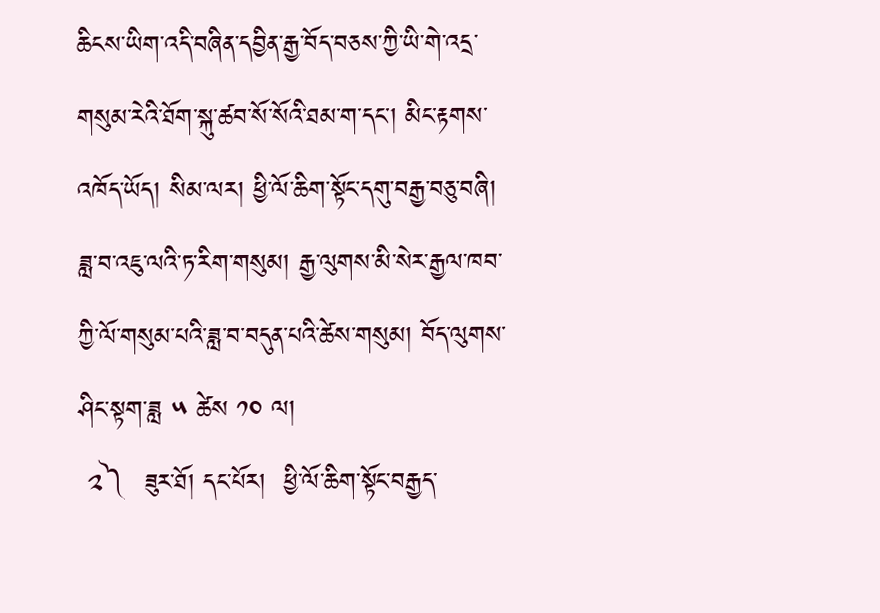ཆིངས་ཡིག་འདི་བཞིན་དབྱིན་རྒྱ་བོད་བཅས་ཀྱི་ཡི་གེ་འདྲ་གསུམ་རེའི་ཐོག་སྐུ་ཚབ་སོ་སོའི་ཐམ་ག་དང་། མིང་རྟགས་འཁོད་ཡོད། སིམ་ལར། ཕྱི་ལོ་ཆིག་སྟོང་དགུ་བརྒྱ་བཅུ་བཞི། ཟླ་བ་འཇུ་ལའི་ཏ་རིག་གསུམ། རྒྱ་ལུགས་མི་སེར་རྒྱལ་ཁབ་ཀྱི་ལོ་གསུམ་པའི་ཟླ་བ་བདུན་པའི་ཚེས་གསུམ། བོད་ལུགས་ཤིང་སྟག་ཟླ ༥ ཚེས ༡༠ ལ།
 ༢༽  ཟུར་ཐོ། དང་པོར།  ཕྱི་ལོ་ཆིག་སྟོང་བརྒྱད་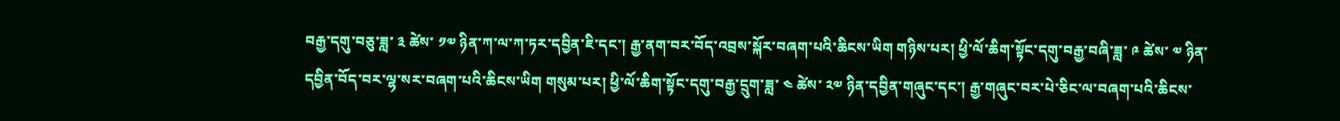བརྒྱ་དགུ་བཅུ་ཟླ་ ༣ ཚེས་ ༡༧ ཉིན་ཀ་ལ་ཀ་ཏར་དབྱིན་ཇི་དང་། རྒྱ་ནག་བར་བོད་འབྲས་སྐོར་བཞག་པའི་ཆིངས་ཡིག གཉིས་པར། ཕྱི་ལོ་ཆིག་སྟོང་དགུ་བརྒྱ་བཞི་ཟླ་ ༩ ཚེས་ ༧ ཉིན་དབྱིན་བོད་བར་ལྷ་སར་བཞག་པའི་ཆིངས་ཡིག གསུམ་པར། ཕྱི་ལོ་ཆིག་སྟོང་དགུ་བརྒྱ་དྲུག་ཟླ་ ༤ ཚེས་ ༢༧ ཉིན་དབྱིན་གཞུང་དང་། རྒྱ་གཞུང་བར་པེ་ཅིང་ལ་བཞག་པའི་ཆིངས་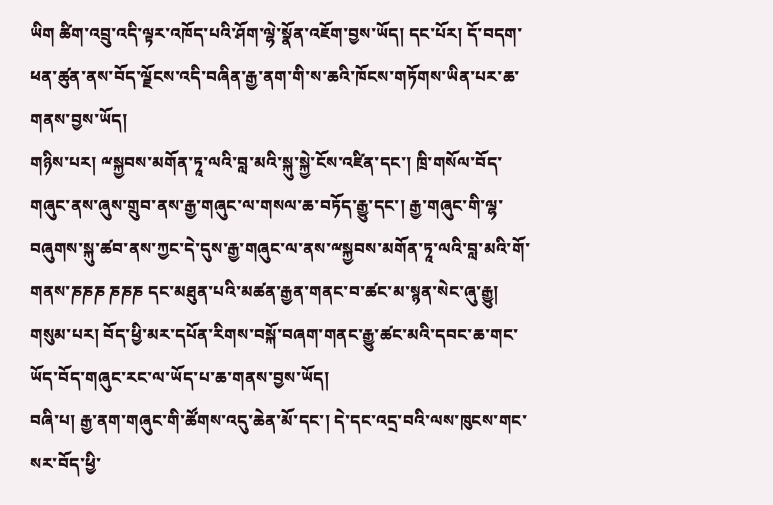ཡིག ཚིག་འབྲུ་འདི་ལྟར་འཁོད་པའི་ཤོག་ལྷེ་སྣོན་འཇོག་བྱས་ཡོད། དང་པོར། དོ་བདག་ཕན་ཚུན་ནས་བོད་ལྗོངས་འདི་བཞིན་རྒྱ་ནག་གི་ས་ཆའི་ཁོངས་གཏོགས་ཡིན་པར་ཆ་གནས་བྱས་ཡོད།
གཉིས་པར། ྋསྐྱབས་མགོན་ཏཱ་ལའི་བླ་མའི་སྐུ་སྐྱེ་ངོས་འཛིན་དང་། ཁྲི་གསོལ་བོད་གཞུང་ནས་ཞུས་གྲུབ་ནས་རྒྱ་གཞུང་ལ་གསལ་ཆ་བཏོད་རྒྱུ་དང་། རྒྱ་གཞུང་གི་ལྷ་བཞུགས་སྐུ་ཚབ་ནས་ཀྱང་དེ་དུས་རྒྱ་གཞུང་ལ་ནས་ྋསྐྱབས་མགོན་ཏཱ་ལའི་བླ་མའི་གོ་གནས་ཎཎཎ ཎཎཎ དང་མཐུན་པའི་མཚན་རྒྱན་གནང་བ་ཚང་མ་སྙན་སེང་ཞུ་རྒྱུ།
གསུམ་པར། བོད་ཕྱི་མར་དཔོན་རིགས་བསྐོ་བཞག་གནང་རྒྱུ་ཚང་མའི་དབང་ཆ་གང་ཡོད་བོད་གཞུང་རང་ལ་ཡོད་པ་ཆ་གནས་བྱས་ཡོད།
བཞི་པ། རྒྱ་ནག་གཞུང་གི་ཚོགས་འདུ་ཆེན་མོ་དང་། དེ་དང་འདྲ་བའི་ལས་ཁུངས་གང་སར་བོད་ཕྱི་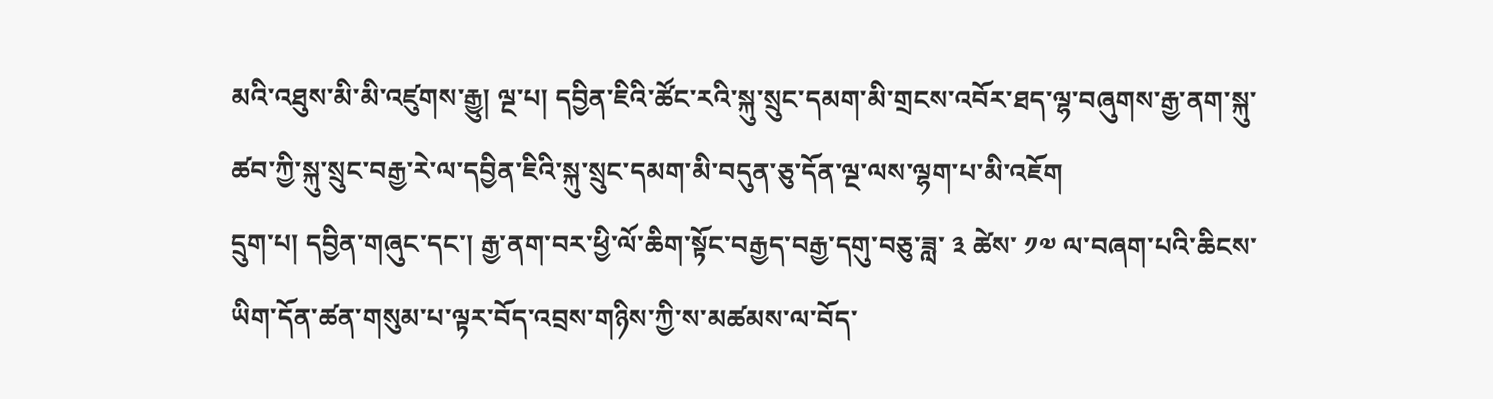མའི་འཐུས་མི་མི་འཛུགས་རྒྱུ། ལྔ་པ། དབྱིན་ཇིའི་ཚོང་རའི་སྐུ་སྲུང་དམག་མི་གྲངས་འབོར་ཐད་ལྷ་བཞུགས་རྒྱ་ནག་སྐུ་ཚབ་ཀྱི་སྐུ་སྲུང་བརྒྱ་རེ་ལ་དབྱིན་ཇིའི་སྐུ་སྲུང་དམག་མི་བདུན་ཅུ་དོན་ལྔ་ལས་ལྷག་པ་མི་འཇོག
དྲུག་པ། དབྱིན་གཞུང་དང་། རྒྱ་ནག་བར་ཕྱི་ལོ་ཆིག་སྟོང་བརྒྱད་བརྒྱ་དགུ་བཅུ་ཟླ་ ༣ ཚེས་ ༡༧ ལ་བཞག་པའི་ཆིངས་ཡིག་དོན་ཚན་གསུམ་པ་ལྟར་བོད་འབྲས་གཉིས་ཀྱི་ས་མཚམས་ལ་བོད་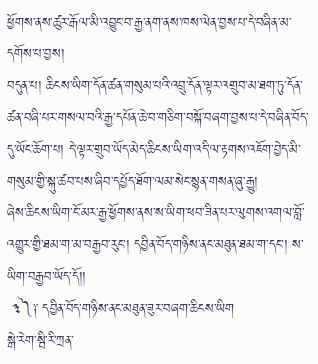ཕྱོགས་ནས་ཚུར་རྒོལ་མི་འབྱུང་བ་རྒྱ་ནག་ནས་ཁས་ལེན་བྱས་པ་དེ་བཞིན་མ་དགོས་པ་བྱས།
བདུན་པ། ཆིངས་ཡིག་དོན་ཚན་གསུམ་པའི་འབྲུ་དོན་ལྟར་འགྲུབ་མ་ཐག་ཏུ་དོན་ཚན་བཞི་པར་གསལ་བའི་རྒྱ་དཔོན་ཆེ་བ་གཅིག་བསྐོ་བཞག་བྱས་པ་དེ་བཞིན་བོད་དུ་ཡོང་ཆོག་པ། དེ་ལྟར་གྲུབ་ཡོད་མེད་ཆིངས་ཡིག་འདི་ལ་རྟགས་འཇོག་བྱེད་མི་གསུམ་གྱི་སྐུ་ཚབ་པས་ཞིབ་དཔྱོད་ཐོག་ལམ་སེང་སྙན་གསན་ཞུ་རྒྱུ།
ཞེས་ཆིངས་ཡིག་ངོ་མར་རྒྱ་ཕྱོགས་ནས་ས་ཡིག་ཕབ་ཟིན་པར་ལུགས་འགལ་བློ་འགྱུར་གྱི་ཐམ་ག་མ་བརྒྱབ་རུང་། དབྱིན་བོད་གཉིས་ནང་མཐུན་ཐམ་ག་དང་། ས་ཡིག་བརྒྱབ་ཡོད་དོ།།
 ༣༽༑ དབྱིན་བོད་གཉིས་ནང་མཐུན་ཟུར་བཞག་ཆིངས་ཡིག
སྒེ་རེག་སྦི་རི་ཀྲན་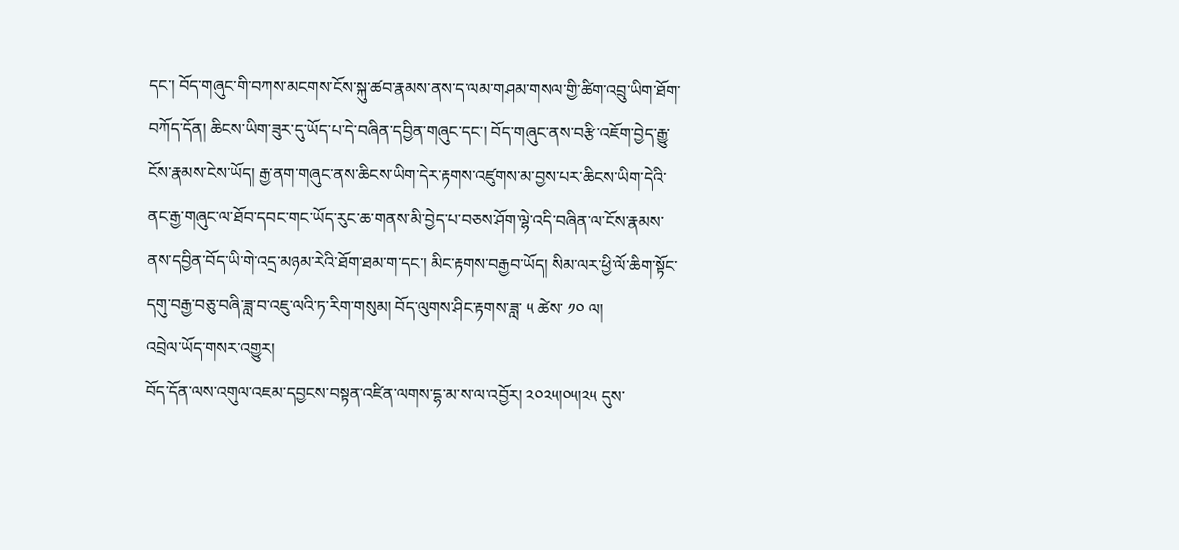དང་། བོད་གཞུང་གི་བཀས་མངགས་ངོས་སྐུ་ཚབ་རྣམས་ནས་ད་ལམ་གཤམ་གསལ་གྱི་ཚིག་འབྲུ་ཡིག་ཐོག་བཀོད་དོན། ཆིངས་ཡིག་ཟུར་དུ་ཡོད་པ་དེ་བཞིན་དབྱིན་གཞུང་དང་། བོད་གཞུང་ནས་བརྩི་འཇོག་བྱེད་རྒྱུ་ངོས་རྣམས་ངེས་ཡོད། རྒྱ་ནག་གཞུང་ནས་ཆིངས་ཡིག་དེར་རྟགས་འཛུགས་མ་བྱས་པར་ཆིངས་ཡིག་དེའི་ནང་རྒྱ་གཞུང་ལ་ཐོབ་དབང་གང་ཡོད་རུང་ཆ་གནས་མི་བྱེད་པ་བཅས་ཤོག་ལྷེ་འདི་བཞིན་ལ་ངོས་རྣམས་ནས་དབྱིན་བོད་ཡི་གེ་འདྲ་མཉམ་རེའི་ཐོག་ཐམ་ག་དང་། མིང་རྟགས་བརྒྱབ་ཡོད། སིམ་ལར་ཕྱི་ལོ་ཆིག་སྟོང་དགུ་བརྒྱ་བཅུ་བཞི་ཟླ་བ་འཇུ་ལའི་ཏ་རིག་གསུམ། བོད་ལུགས་ཤིང་རྟགས་ཟླ་ ༥ ཚེས་ ༡༠ ལ།
འབྲེལ་ཡོད་གསར་འགྱུར།
བོད་དོན་ལས་འགུལ་འཇམ་དབྱངས་བསྟན་འཛིན་ལགས་དྷ་མ་ས་ལ་འབྱོར། ༢༠༢༥།༠༥།༢༥ དུས་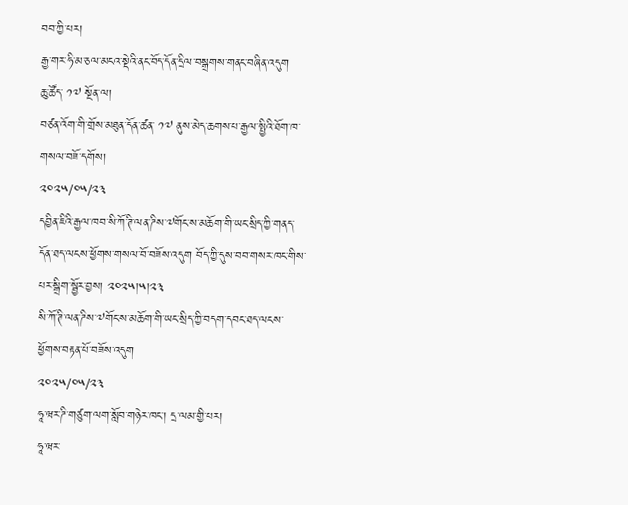བབ་ཀྱི་པར།
རྒྱ་གར་ཧི་མ་ཅལ་མངའ་སྡེའི་ནང་བོད་དོན་དྲིལ་བསྒྲགས་གནང་བཞིན་འདུག
ཆུ་ཚོད་ ༡༧ སྔོན་ལ།
བཙན་འོག་གི་གྲོས་མཐུན་དོན་ཚན་ ༡༧ ནུས་མེད་ཆགས་པ་རྒྱལ་སྤྱིའི་ཐོག་ཁ་གསལ་བཟོ་དགོས།
༢༠༢༥/༠༥/༢༣
དབྱིན་ཇིའི་རྒྱལ་ཁབ་སི་ཀོ་ཊི་ལན་ཌིས་༧གོང་ས་མཆོག་གི་ཡང་སྲིད་ཀྱི་གནད་དོན་ཐད་ལངས་ཕྱོགས་གསལ་བོ་བཟོས་འདུག བོད་ཀྱི་དུས་བབ་གསར་ཁང་གིས་པར་སྒྲིག་སྦྱོར་བྱས། ༢༠༢༥།༥།༢༣
སི་ཀོ་ཊི་ལན་ཌིས་༧གོང་ས་མཆོག་གི་ཡང་སྲིད་ཀྱི་བདག་དབང་ཐད་ལངས་ཕྱོགས་བརྟན་པོ་བཟོས་འདུག
༢༠༢༥/༠༥/༢༣
ཧཱ་ཝར་ཌི་གཙུག་ལག་སློབ་གཉེར་ཁང་། དྲ་ལམ་གྱི་པར།
ཧཱ་ཝར་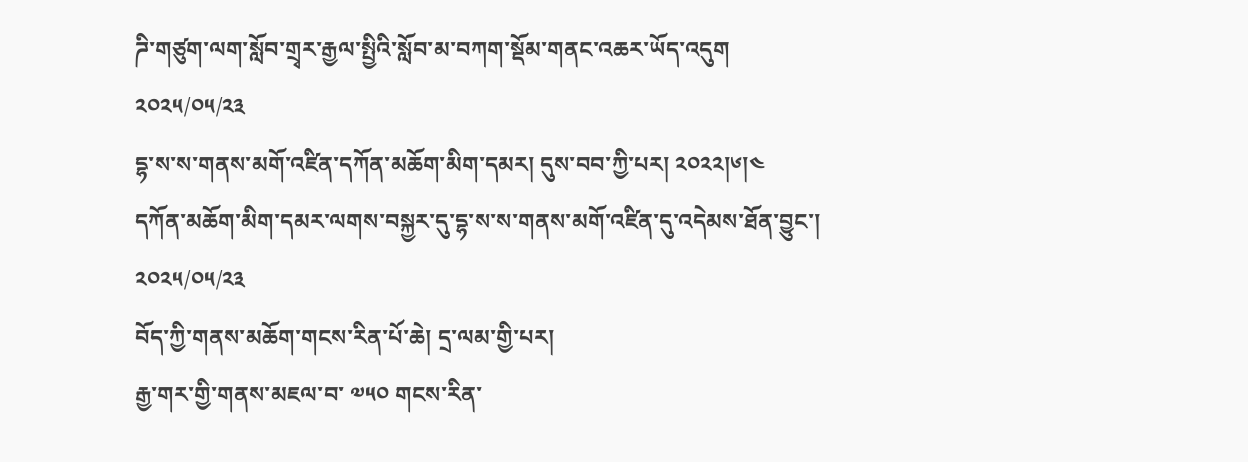ཌི་གཙུག་ལག་སློབ་གྲྭར་རྒྱལ་སྤྱིའི་སློབ་མ་བཀག་སྡོམ་གནང་འཆར་ཡོད་འདུག
༢༠༢༥/༠༥/༢༣
དྷ་ས་ས་གནས་མགོ་འཛིན་དཀོན་མཆོག་མིག་དམར། དུས་བབ་ཀྱི་པར། ༢༠༢༢།༦།༤
དཀོན་མཆོག་མིག་དམར་ལགས་བསྐྱར་དུ་དྷ་ས་ས་གནས་མགོ་འཛིན་དུ་འདེམས་ཐོན་བྱུང་།
༢༠༢༥/༠༥/༢༣
བོད་ཀྱི་གནས་མཆོག་གངས་རིན་པོ་ཆེ། དྲ་ལམ་གྱི་པར།
རྒྱ་གར་གྱི་གནས་མཇལ་བ་ ༧༥༠ གངས་རིན་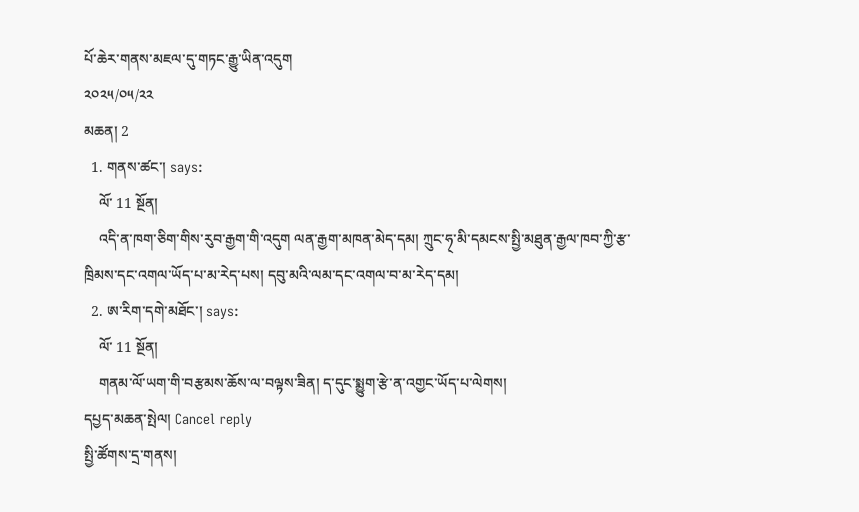པོ་ཆེར་གནས་མཇལ་དུ་གཏང་རྒྱུ་ཡིན་འདུག
༢༠༢༥/༠༥/༢༢
མཆན། 2
  1. གནས་ཚང་། says:
    ལོ་ 11 སྔོན།
    འདི་ན་ཁག་ཅིག་གིས་རུབ་རྒྱག་གི་འདུག ལན་རྒྱག་མཁན་མེད་དམ། ཀྲུང་ཧ྄་མི་དམངས་སྤྱི་མཐུན་རྒྱལ་ཁབ་ཀྱི་རྩ་ཁྲིམས་དང་འགལ་ཡོད་པ་མ་རེད་པས། དབུ་མའི་ལམ་དང་འགལ་བ་མ་རེད་དམ།
  2. ཨ་རིག་དགེ་མཐོང་། says:
    ལོ་ 11 སྔོན།
    གནམ་ལོ་ཡག་གི་བརྩམས་ཆོས་ལ་བལྟས་ཟིན། ད་དུང་སྨྱུག་རྩེ་ན་འགྱང་ཡོད་པ་ལེགས།
དཔྱད་མཆན་སྤེལ། Cancel reply
སྤྱི་ཚོགས་དྲ་གནས།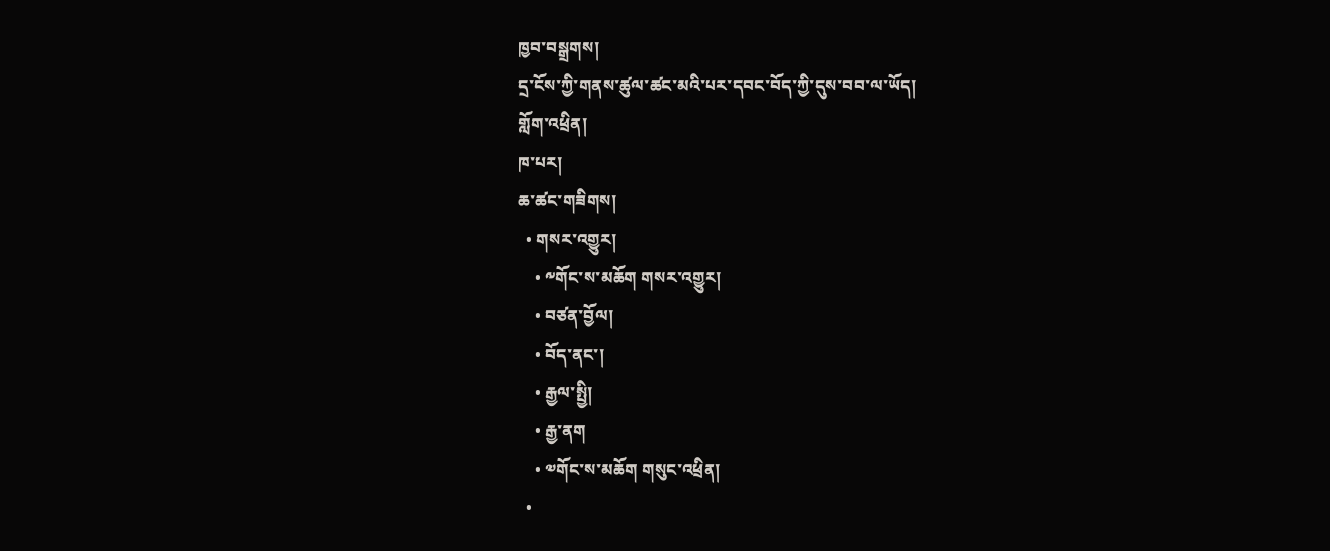ཁྱབ་བསྒྲགས།
དྲ་ངོས་ཀྱི་གནས་ཚུལ་ཚང་མའི་པར་དབང་བོད་ཀྱི་དུས་བབ་ལ་ཡོད།
གློག་འཕྲིན།
ཁ་པར།
ཆ་ཚང་གཟིགས།
  • གསར་འགྱུར།
    • ༸གོང་ས་མཆོག གསར་འགྱུར།
    • བཙན་བྱོལ།
    • བོད་ནང་།
    • རྒྱལ་སྤྱི།
    • རྒྱ་ནག
    • ༧གོང་ས་མཆོག གསུང་འཕྲིན།
  •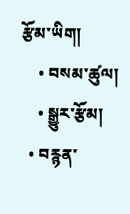རྩོམ་ཡིག།
    • བསམ་ཚུལ།
    • སྒྱུར་རྩོམ།
  • བརྙན་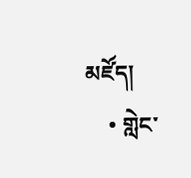མཛོད།
    • གླེང་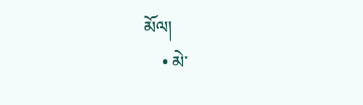མོལ།
    • མེ་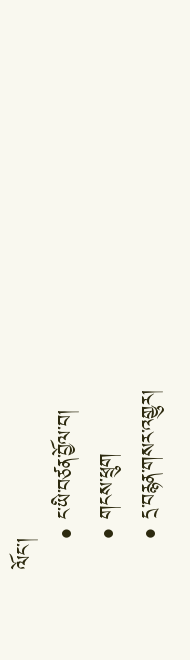ལོང་།
    • ང་ཡི་བཙན་བྱོལ་བ།
    • གངས་ཕྲུག
    • དྲ་བརྙན་གསར་འགྱུར།